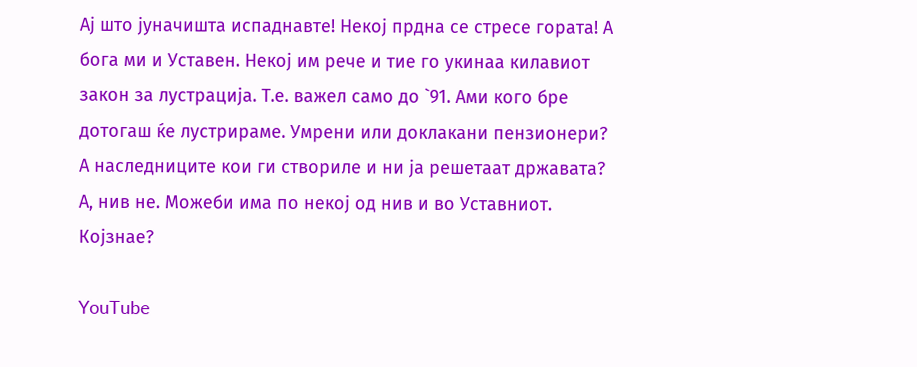Ај што јуначишта испаднавте! Некој прдна се стресе гората! А бога ми и Уставен. Некој им рече и тие го укинаа килавиот закон за лустрација. Т.е. важел само до `91. Ами кого бре дотогаш ќе лустрираме. Умрени или доклакани пензионери? А наследниците кои ги створиле и ни ја решетаат државата? А, нив не. Можеби има по некој од нив и во Уставниот. Којзнае?

YouTube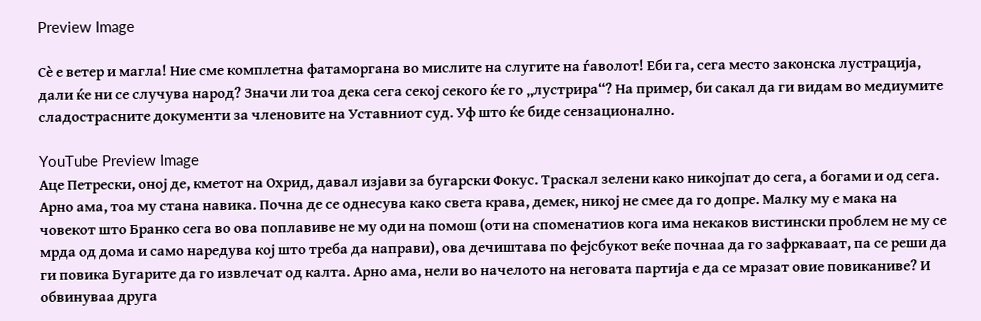Preview Image

Сè е ветер и магла! Ние сме комплетна фатаморгана во мислите на слугите на ѓаволот! Еби га, сега место законска лустрација, дали ќе ни се случува народ? Значи ли тоа дека сега секој секого ќе го „лустрира“? На пример, би сакал да ги видам во медиумите сладострасните документи за членовите на Уставниот суд. Уф што ќе биде сензационално.

YouTube Preview Image
Аце Петрески, оној де, кметот на Охрид, давал изјави за бугарски Фокус. Траскал зелени како никојпат до сега, а богами и од сега. Арно ама, тоа му стана навика. Почна де се однесува како света крава, демек, никој не смее да го допре. Малку му е мака на човекот што Бранко сега во ова поплавиве не му оди на помош (оти на споменатиов кога има некаков вистински проблем не му се мрда од дома и само наредува кој што треба да направи), ова дечиштава по фејсбукот веќе почнаа да го зафркаваат, па се реши да ги повика Бугарите да го извлечат од калта. Арно ама, нели во начелото на неговата партија е да се мразат овие повиканиве? И обвинуваа друга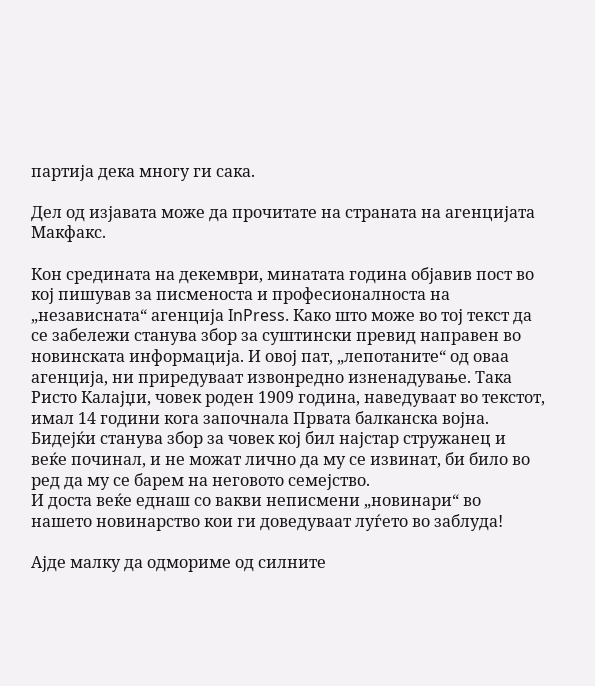партија дека многу ги сака.

Дел од изјавата може да прочитате на страната на агенцијата Макфакс.

Кон средината на декември, минатата година објавив пост во кој пишував за писменоста и професионалноста на „независната“ агенција InPress. Како што може во тој текст да се забележи станува збор за суштински превид направен во новинската информација. И овој пат, „лепотаните“ од оваа агенција, ни приредуваат извонредно изненадување. Така Ристо Калајџи, човек роден 1909 година, наведуваат во текстот, имал 14 години кога започнала Првата балканска војна. Бидејќи станува збор за човек кој бил најстар стружанец и веќе починал, и не можат лично да му се извинат, би било во ред да му се барем на неговото семејство.
И доста веќе еднаш со вакви неписмени „новинари“ во нашето новинарство кои ги доведуваат луѓето во заблуда!

Ајде малку да одмориме од силните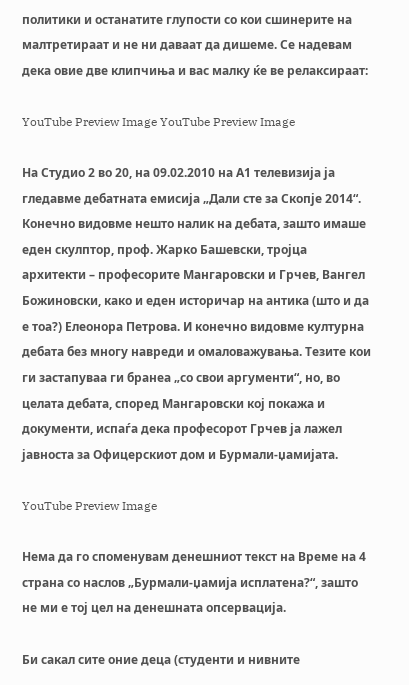политики и останатите глупости со кои сшинерите на малтретираат и не ни даваат да дишеме. Се надевам дека овие две клипчиња и вас малку ќе ве релаксираат:

YouTube Preview Image YouTube Preview Image

На Студио 2 во 20, на 09.02.2010 на А1 телевизија ја гледавме дебатната емисија „Дали сте за Скопје 2014“. Конечно видовме нешто налик на дебата, зашто имаше еден скулптор, проф. Жарко Башевски, тројца архитекти – професорите Мангаровски и Грчев, Вангел Божиновски, како и еден историчар на антика (што и да е тоа?) Елеонора Петрова. И конечно видовме културна дебата без многу навреди и омаловажувања. Тезите кои ги застапуваа ги бранеа „со свои аргументи“, но, во целата дебата, според Мангаровски кој покажа и документи, испаѓа дека професорот Грчев ја лажел јавноста за Офицерскиот дом и Бурмали-џамијата.

YouTube Preview Image

Нема да го споменувам денешниот текст на Време на 4 страна со наслов „Бурмали-џамија исплатена?“, зашто не ми е тој цел на денешната опсервација.

Би сакал сите оние деца (студенти и нивните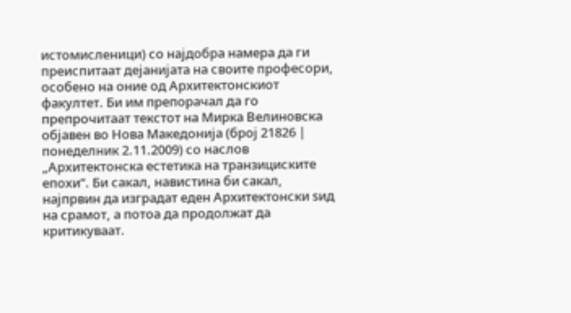истомисленици) со најдобра намера да ги преиспитаат дејанијата на своите професори, особено на оние од Архитектонскиот факултет. Би им препорачал да го препрочитаат текстот на Мирка Велиновска објавен во Нова Македонија (број 21826 | понеделник 2.11.2009) со наслов „Архитектонска естетика на транзициските епохи“. Би сакал, навистина би сакал, најпрвин да изградат еден Архитектонски ѕид на срамот, а потоа да продолжат да критикуваат.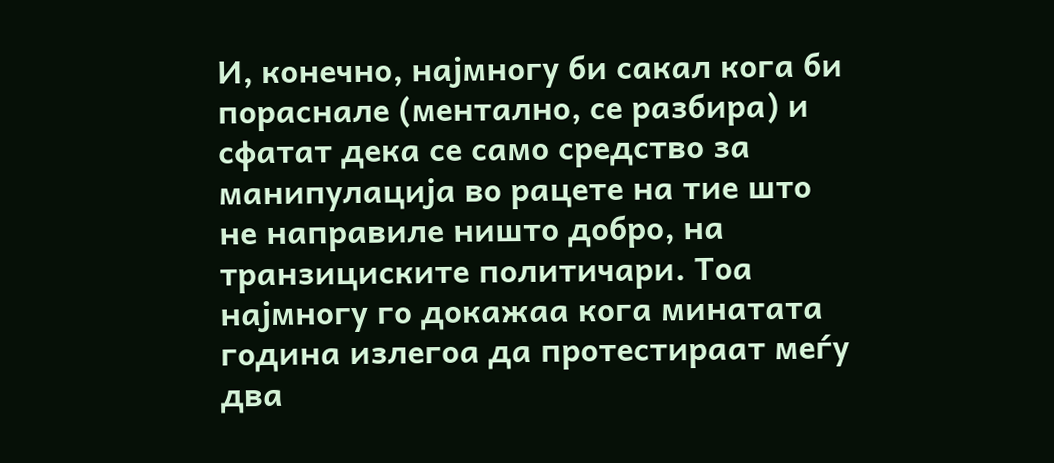И, конечно, најмногу би сакал кога би пораснале (ментално, се разбира) и сфатат дека се само средство за манипулација во рацете на тие што не направиле ништо добро, на транзициските политичари. Тоа најмногу го докажаа кога минатата година излегоа да протестираат меѓу два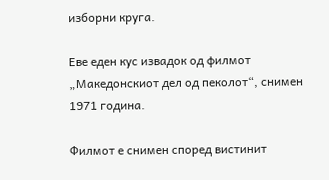изборни круга.

Еве еден кус извадок од филмот „Македонскиот дел од пеколот“, снимен 1971 година.

Филмот е снимен според вистинит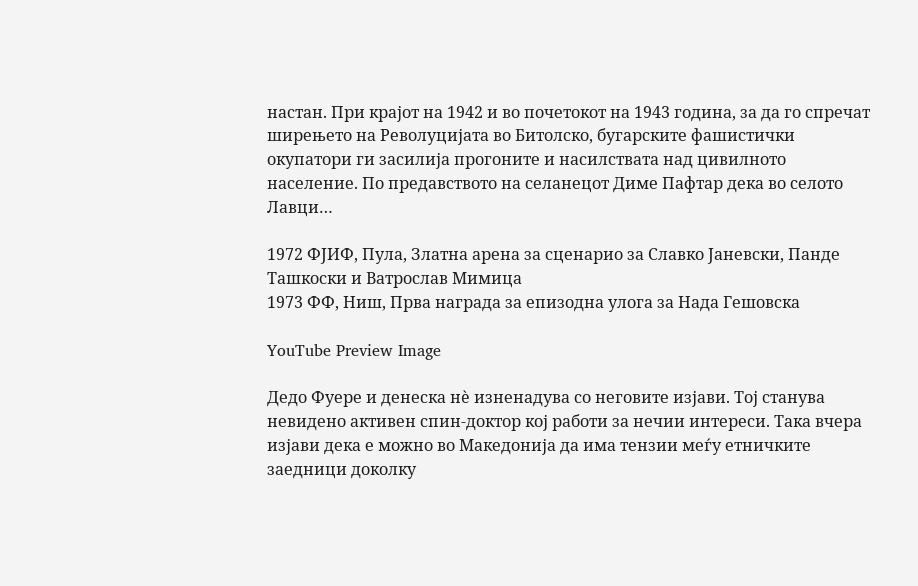настан. При крајот на 1942 и во почетокот на 1943 година, за да го спречат ширењето на Револуцијата во Битолско, бугарските фашистички окупатори ги засилија прогоните и насилствата над цивилното население. По предавството на селанецот Диме Пафтар дека во селото Лавци…

1972 ФЈИФ, Пула, Златна арена за сценарио за Славко Јаневски, Панде Ташкоски и Ватрослав Мимица
1973 ФФ, Ниш, Прва награда за епизодна улога за Нада Гешовска

YouTube Preview Image

Дедо Фуере и денеска нè изненадува со неговите изјави. Тој станува невидено активен спин-доктор кој работи за нечии интереси. Така вчера изјави дека е можно во Македонија да има тензии меѓу етничките заедници доколку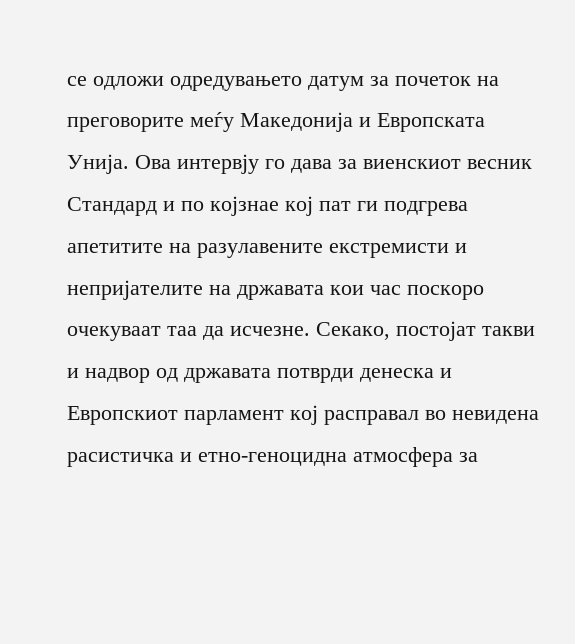се одложи одредувањето датум за почеток на преговорите меѓу Македонија и Европската Унија. Ова интервју го дава за виенскиот весник Стандард и по којзнае кој пат ги подгрева апетитите на разулавените екстремисти и непријателите на државата кои час поскоро очекуваат таа да исчезне. Секако, постојат такви и надвор од државата потврди денеска и Европскиот парламент кој расправал во невидена расистичка и етно-геноцидна атмосфера за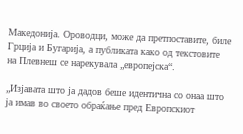Македонија. Ороводци, може да претпоставите, биле Грција и Бугарија, а публиката како од текстовите на Плевнеш се нарекувала „европејска“.

„Изјавата што ја дадов беше идентична со онаа што ја имав во своето обраќање пред Европскиот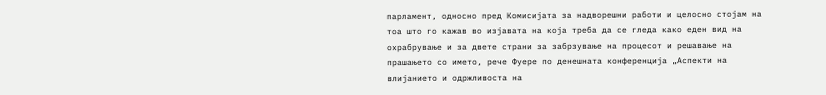парламент, односно пред Комисијата за надворешни работи и целосно стојам на тоа што го кажав во изјавата на која треба да се гледа како еден вид на охрабрување и за двете страни за забрзување на процесот и решавање на прашањето со името, рече Фуере по денешната конференција „Аспекти на влијанието и одржливоста на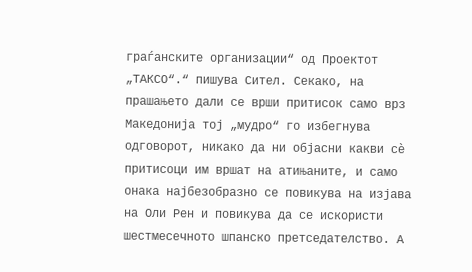граѓанските организации“ од Проектот „ТАКСО“.“ пишува Сител. Секако, на прашањето дали се врши притисок само врз Македонија тој „мудро“ го избегнува одговорот, никако да ни објасни какви сè притисоци им вршат на атињаните, и само онака најбезобразно се повикува на изјава на Оли Рен и повикува да се искористи шестмесечното шпанско претседателство. А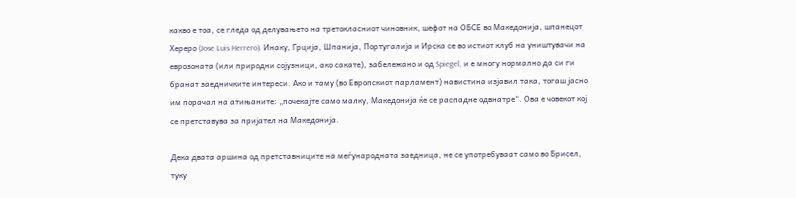какво е тоа, се гледа од делувањето на третокласниот чиновник, шефот на ОБСЕ во Македонија, шпанецот Хереро (Jose Luis Herrero). Инаку, Грција, Шпанија, Португалија и Ирска се во истиот клуб на уништувачи на еврозоната (или природни сојузници, ако сакате), забележано и од Spiegel, и е многу нормално да си ги бранат заедничките интереси. Ако и таму (во Европскиот парламент) навистина изјавил така, тогаш јасно им порачал на атињаните: „почекајте само малку, Македонија ќе се распадне одвнатре“. Ова е човекот кој се претставува за пријател на Македонија.

Дека двата аршина од претставниците на меѓународната заедница, не се употребуваат само во Брисел, туку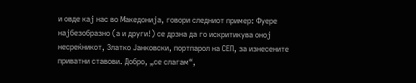и овде кај нас во Македонија, говори следниот пример: Фуере најбезобразно (а и други!) се дрзна да го искритикува оној несреќникот, Златко Јанковски, портпарол на СЕП, за изнесените приватни ставови. Добро, „се слагам“,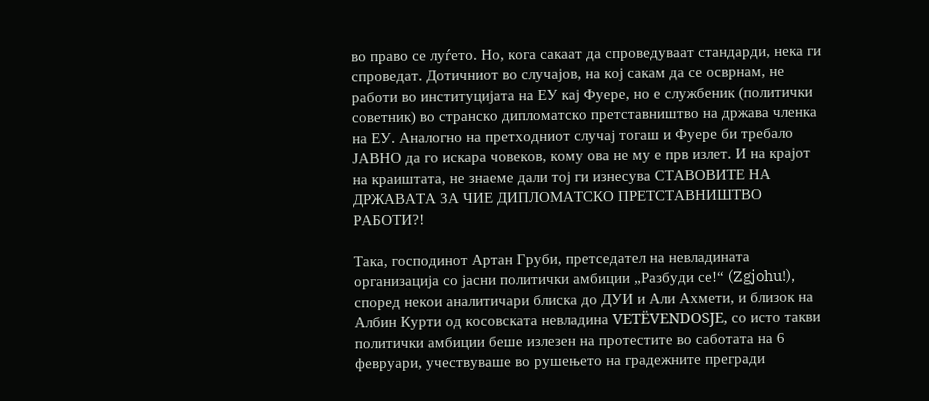во право се луѓето. Но, кога сакаат да спроведуваат стандарди, нека ги спроведат. Дотичниот во случајов, на кој сакам да се осврнам, не работи во институцијата на ЕУ кај Фуере, но е службеник (политички советник) во странско дипломатско претставништво на држава членка на ЕУ. Аналогно на претходниот случај тогаш и Фуере би требало ЈАВНО да го искара човеков, кому ова не му е прв излет. И на крајот на краиштата, не знаеме дали тој ги изнесува СТАВОВИТЕ НА ДРЖАВАТА ЗА ЧИЕ ДИПЛОМАТСКО ПРЕТСТАВНИШТВО РАБОТИ?!

Така, господинот Артан Груби, претседател на невладината организација со јасни политички амбиции „Разбуди се!“ (Zgjohu!), според некои аналитичари блиска до ДУИ и Али Ахмети, и близок на Албин Курти од косовската невладина VETËVENDOSJE, со исто такви политички амбиции беше излезен на протестите во саботата на 6 февруари, учествуваше во рушењето на градежните прегради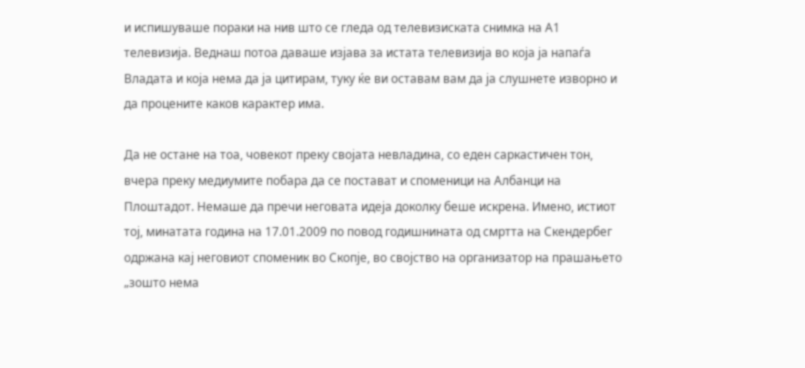и испишуваше пораки на нив што се гледа од телевизиската снимка на А1 телевизија. Веднаш потоа даваше изјава за истата телевизија во која ја напаѓа Владата и која нема да ја цитирам, туку ќе ви оставам вам да ја слушнете изворно и да процените каков карактер има.

Да не остане на тоа, човекот преку својата невладина, со еден саркастичен тон, вчера преку медиумите побара да се постават и споменици на Албанци на Плоштадот. Немаше да пречи неговата идеја доколку беше искрена. Имено, истиот тој, минатата година на 17.01.2009 по повод годишнината од смртта на Скендербег одржана кај неговиот споменик во Скопје, во својство на организатор на прашањето „зошто нема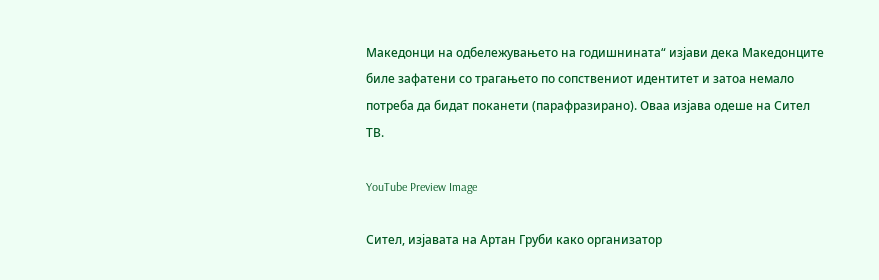Македонци на одбележувањето на годишнината“ изјави дека Македонците биле зафатени со трагањето по сопствениот идентитет и затоа немало потреба да бидат поканети (парафразирано). Оваа изјава одеше на Сител ТВ.

YouTube Preview Image

Сител, изјавата на Артан Груби како организатор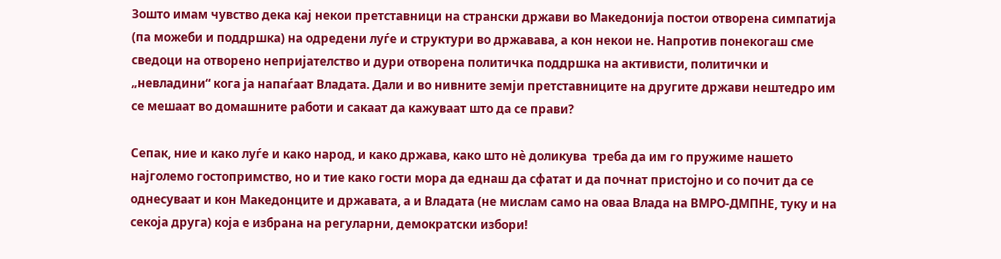Зошто имам чувство дека кај некои претставници на странски држави во Македонија постои отворена симпатија (па можеби и поддршка) на одредени луѓе и структури во државава, а кон некои не. Напротив понекогаш сме сведоци на отворено непријателство и дури отворена политичка поддршка на активисти, политички и „невладини“ кога ја напаѓаат Владата. Дали и во нивните земји претставниците на другите држави нештедро им се мешаат во домашните работи и сакаат да кажуваат што да се прави?

Сепак, ние и како луѓе и како народ, и како држава, како што нè доликува  треба да им го пружиме нашето најголемо гостопримство, но и тие како гости мора да еднаш да сфатат и да почнат пристојно и со почит да се однесуваат и кон Македонците и државата, а и Владата (не мислам само на оваа Влада на ВМРО-ДМПНЕ, туку и на секоја друга) која е избрана на регуларни, демократски избори!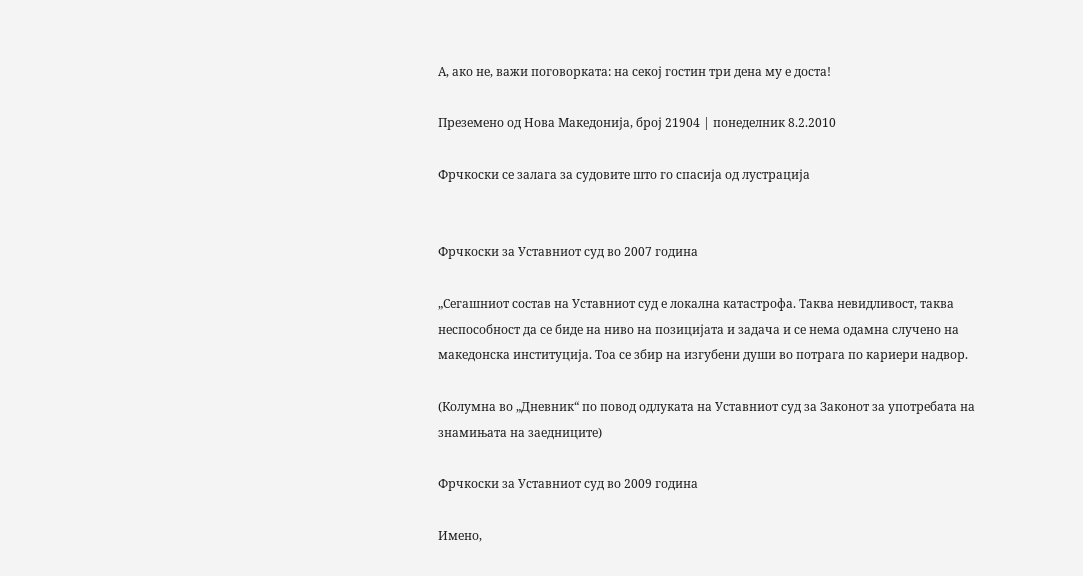А, ако не, важи поговорката: на секој гостин три дена му е доста!

Преземено од Нова Македонија, број 21904 | понеделник 8.2.2010

Фрчкоски се залага за судовите што го спасија од лустрација


Фрчкоски за Уставниот суд во 2007 година

„Сегашниот состав на Уставниот суд е локална катастрофа. Таква невидливост, таква неспособност да се биде на ниво на позицијата и задача и се нема одамна случено на македонска институција. Тоа се збир на изгубени души во потрага по кариери надвор.

(Колумна во „Дневник“ по повод одлуката на Уставниот суд за Законот за употребата на знамињата на заедниците)

Фрчкоски за Уставниот суд во 2009 година

Имено,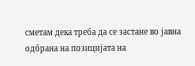сметам дека треба да се застане во јавна одбрана на позицијата на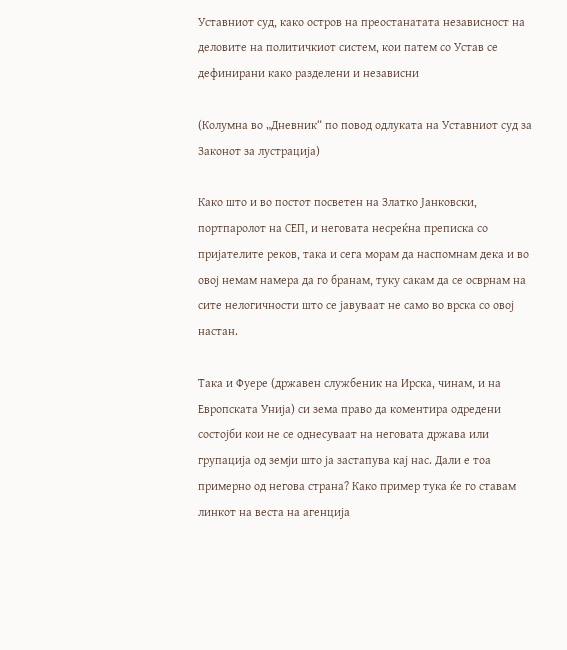Уставниот суд, како остров на преостанатата независност на деловите на политичкиот систем, кои патем со Устав се дефинирани како разделени и независни

(Колумна во „Дневник“ по повод одлуката на Уставниот суд за Законот за лустрација)

Како што и во постот посветен на Златко Јанковски, портпаролот на СЕП, и неговата несреќна преписка со пријателите реков, така и сега морам да наспомнам дека и во овој немам намера да го бранам, туку сакам да се осврнам на сите нелогичности што се јавуваат не само во врска со овој настан.

Така и Фуере (државен службеник на Ирска, чинам, и на Европската Унија) си зема право да коментира одредени состојби кои не се однесуваат на неговата држава или групација од земји што ја застапува кај нас. Дали е тоа примерно од негова страна? Како пример тука ќе го ставам линкот на веста на агенција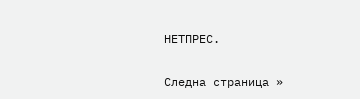НЕТПРЕС.

Следна страница »